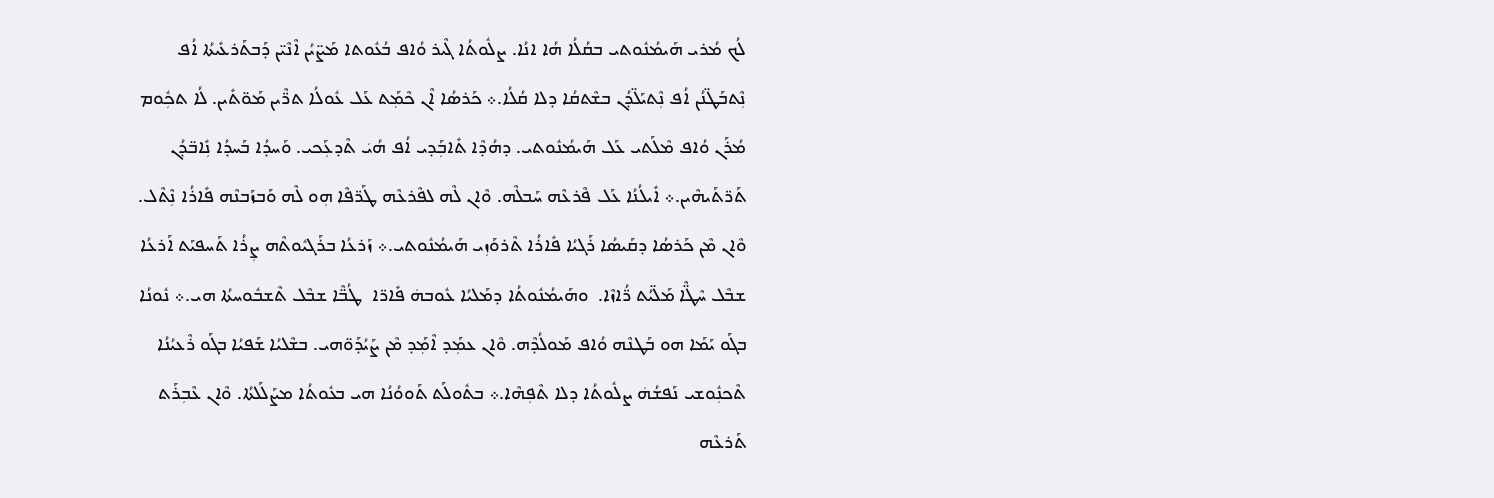ܠܳܟ ܡܳܪܝ ܗܰܝܡܳܢܽܘܬܝ ܒܩܳܠܳܐ ܗܳܐ ܐܢܳܐ. ܨܠܽܘܬܳܐ ܓܶܝܪ ܘܳܐܦ ܒܳܥܽܘܬܐ ܡܰܨ̈ܝܳܢ ܐܶܢܶܝ̈ܢ ܕܰܒܬܰܪܥܺܝܬܳܐ ܐܳܦ ܢܼܶܬܒܰܛ̈ܢܳܢ ܐܳܦ ܢܼܶܬܝܰܠ̈ܕܳܢ ܒܫܶܬܩܳܐ ܕܠܐ ܩܳܠܳܐ.܀ ܟܰܪܣܳܐ ܐܶܢ ܟܶܡ݂ܰܬ ܥܰܠ ܥܽܘܠܳܐ ܬܪ̈ܶܝܢ ܡܰܘ̈ܬܺܝܢ. ܠܳܐ ܬܟܼܽܘܡ ܡܳܪܰܢ ܘܳܐܦ ܡܶܠܰܬܝ ܥܰܠ ܗܰܝܡܳܢܽܘܬܝ. ܕܗܳܕܶܐ ܬܺܐܒܼܰܕܝ ܐܳܦ ܗܳܝܿ ܬܶܕܥܼܰܟܝ. ܘܰܚܕܳܐ ܒܰܚܕܳܐ ܢܼܺܐܒ̈ܕܳܢ ܬܰܪ̈ܬܰܝܗܶܝܢ.܀ ܐܺܝܠܳܢܳܐ ܥܰܠ ܦܶܪܥܶܗ ܚܰܒܠܶܗ. ܘܶܐܢ ܠܶܗ ܠܦܶܪܥܶܗ ܛܰܪ̈ܦܶܐ ܗܼܘ ܠܶܗ ܘܰܒܙܰܒܢܶܗ ܦܺܐܪܳܐ ܢܼܶܬܶܠ. ܘܶܐܢ ܡܶܢ ܟܰܪܣܳܐ ܕܩܰܝܣܳܐ ܪܰܓܝܳܐ ܦܺܐܪܳܐ ܬܶܪܘܰܙܼܝ ܗܰܝܡܳܢܽܘܬܝ.܀ ܙܰܪܥܳܐ ܒܪܰܓܝܽܘܬܶܗ ܨܼܪܳܐ ܬܰܚܦܝܰܬ ܐܰܪܥܳܐ ܫܒܶܠ ܚܶܛ̈ܶܐ ܡܰܠ̈ܝܳܬ ܪ̈ܳܐܙܶܐ.  ܘܗܰܝܡܳܢܽܘܬܳܐ ܕܡܰܠܝܳܐ ܥܽܘܒܗܿ ܦܺܐܪ̈ܐ  ܛܳܒ̈ܶܐ ܫܒܶܠ ܬܶܫܒܽܘܚܬܳܐ ܗܝ.܀ ܢܽܘܢܳܐ ܒܓܰܘ ܝܰܡܰܐ ܗܘ ܒܰܛܢܶܗ ܘܳܐܦ ܡܰܘܠܳܕܶܗ. ܘܶܐܢ ܥܡܼܰܕ ܐܶܡ݂ܰܕ ܡܶܢ ܨܰܝܳܕܰܘ̈ܗܝ. ܒܫܶܠܝܳܐ ܫܰܦܝܳܐ ܒܓܰܘ ܪܶܥܝܳܢܳܐ ܬܶܟܢܼܽܘܫܝ ܢܰܦܫܳܗܿ ܨܠܽܘܬܳܐ ܕܠܐ ܬܶܦܼܗܶܐ.܀ ܒܬܽܘܠܰܬ ܬܰܘܘܳܢܳܐ ܗܝ ܒܥܽܘܬܳܐ ܡܨܰܠܰܠܬܳܐ. ܘܶܐܢ ܥܶܒܼܪܰܬ ܬܰܪܥܶܗ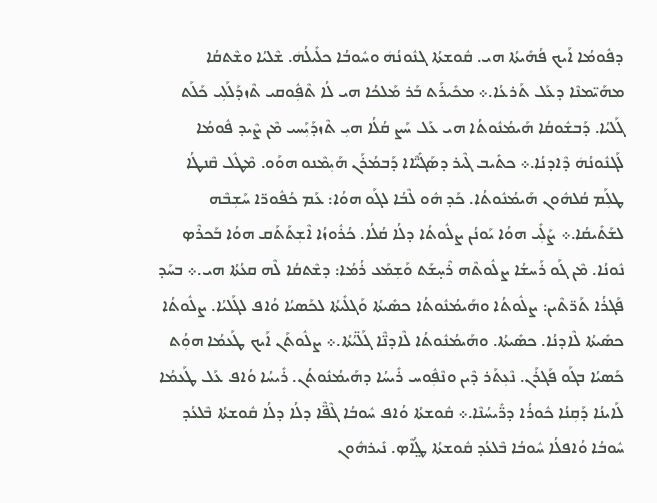ܕܦܽܘܡܳܐ ܐܰܝܟ ܦܳܗܺܝܬܳܐ ܗܝ. ܩܽܘܫܬܳܐ ܓܢܽܘܢܳܗܿ ܘܚܽܘܒܳܐ ܟܠܺܝܠܳܗܿ. ܫܶܠܝܳܐ ܘܫܶܬܩܳܐ ܡܗܰܝ̈ܡܢܶܐ ܕܥܰܠ ܬܰܪܥܳܐ.܀ ܡܟܺܝܪܰܬ ܒܰܪ ܡܰܠܟܳܐ ܗܝ ܠܳܐ ܬܶܦܼܽܘܩܝ ܬܶܙܕܰܠܰܠܼܝ ܟܰܠܰܬ ܓܰܠܝܳܐ. ܕܰܒܫܽܘܩܳܐ ܗܰܝܡܳܢܽܘܬܳܐ ܗܝ ܥܰܠ ܚܰܨ ܩܳܠܳܐ ܗܝܼ ܬܶܙܕܰܝܼܰܚܝ ܡܶܢ ܨܶܝܕ ܦܽܘܡܳܐ ܠܰܓܢܽܘܢܳܗܿ ܕܶܐܕܢܳܐ.܀ ܟܬܺܝܒ ܓܶܝܪ ܕܣܰܓܺܝ̈ܶܐܐ ܕܰܒܡܳܪܰܢ ܗܰܝܼܡܶܢܘ ܗܘܰܘ. ܡܶܛܽܠ ܩܶܢܛܳܐ ܛܠܼܰܡ ܩܳܠܗܽܘܢ ܗܰܝܡܳܢܽܘܬܳܐ. ܟܰܕ ܗܽܘ ܠܶܒܳܐ ܠܓܰܘ ܗܘܳܐ: ܥܰܡ ܟܳܦܽܘܪ̈ܐ ܚܰܫܼܒܶܗ ܠܫܰܬܺܝܩܳܐ.܀ ܨܰܠܼܺܝ ܗܘܳܐ ܝܰܘܢܳܢ ܨܠܽܘܬܳܐ ܕܠܳܐ ܩܳܠܳܐ. ܟܳܪܽܘܙܳܐ ܐܶܫܼܬܰܬܰܩ ܗܘܳܐ ܒܰܟܪܶܤ ܢܽܘܢܳܐ. ܡܶܢ ܓܰܘ ܪܰܚܫܳܐ ܨܠܽܘܬܶܗ ܪܶܚ̣ܫܰܬ ܘܰܫܼܡܰܥ ܪܳܡܳܐ: ܕܫܶܬܩܳܐ ܠܶܗ ܩܥܳܬܳܐ ܗܝ.܀ ܒܚܰܕ ܦܰܓܪܳܐ ܬܰܪ̈ܬܶܝܢ: ܨܠܽܘܬܳܐ ܘܗܰܝܡܳܢܽܘܬܳܐ ܟܣܺܝܬܳܐ ܘܰܓܠܺܝܬܳܐ ܠܟܰܣܝܳܐ ܘܳܐܦ ܠܓܰܠܝܳܐ. ܨܠܽܘܬܳܐ ܟܣܺܝܬܳܐ ܠܶܐܕܢܳܐ. ܟܣܺܝܬܳܐ. ܘܗܰܝܡܳܢܽܘܬܳܐ ܠܶܐܕܢ̈ܶܐ ܓܰܠ̈ܝܳܬܳܐ.܀ ܨܠܽܘܬܰܢ ܐܰܝܟ ܛܰܥܡܳܐ ܗܘܼܳܬ ܟܰܣܝܳܐ ܒܓܰܘ ܦܰܓܪܰܢ. ܢܶܥܼܬܰܪ ܕܶܝܢ ܘܢܶܦܼܽܘܚ ܪܺܝܚܳܐ ܕܗܰܝܡܳܢܽܘܬܳܢ. ܪܺܝܚܳܐ ܘܳܐܦ ܥܰܠ ܛܰܥܡܳܐ ܠܰܐܝܢܳܐ ܕܰܩܼܢܳܐ ܟܽܘܪܳܐ ܕܖ̈ܺܝܚܳܢܶܐ.܀ ܩܽܘܫܬܳܐ ܘܳܐܦ ܚܽܘܒܳܐ ܓܶܦ̈ܶܐ ܕܠܳܐ ܕܠܳܐ ܩܽܘܫܬܳܐ ܒܶܠܥܳܕ ܚܽܘܒܳܐ ܘܳܐܦܠܳܐ ܚܽܘܒܳܐ ܒܶܠܥܳܕ ܩܽܘܫܬܳܐ ܛ݀ܳܐܶܤ. ܢܺܝܪܗܽܘܢ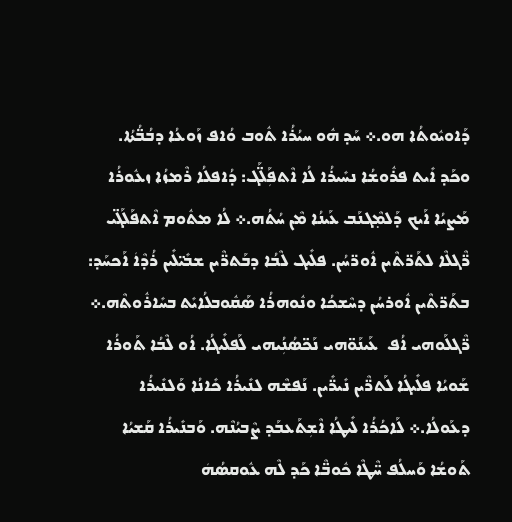ܕܰܐܘܝܽܘܬܳܐ ܗܘ.܀ ܚܰܕ ܗܽܘ ܚܝܳܪܳܐ ܬܽܘܒ ܘܳܐܦ ܙܰܘܥܳܐ ܕܒܳܒ̈ܳܬܳܐ. ܘܟܰܕ ܐܺܝܬ ܦܪܽܘܫܳܐ ܢܚܺܝܪܳܐ ܠܳܐ ܐܶܬܦܼܰܠ̈ܰܓ: ܕܳܐܦܠܳܐ ܪܶܡܙܳܐ ܙܥܽܘܪܳܐ ܡܰܨܝܳܐ ܐܰܝܟ ܕܰܠܡ݂ܶܓܢܰܒ ܥܰܝܢܳܐ ܡܶܢ ܚܳܬܳܗ.܀ ܠܳܐ ܡܬܽܘܡ ܐܶܬܦܰܠܰܓ̈ܝ ܪ̈ܶܓܠܶܐ ܠܬܰܪ̈ܬܶܝܢ ܐܽܘܪ̈ܚܳܢ. ܦܠܺܝܓ ܠܶܒܳܐ ܕܒܰܬܪ̈ܶܝܢ ܫܒܺܝ̈ܠܺܝܢ ܪܳܕܶܐܿ ܐܰܟܚܰܕ: ܒܬܰܪ̈ܬܶܝܢ ܐܽܘܪܚܳܢ ܕܚܶܫܟܳܐ ܘܢܽܘܗܪܳܐ ܣܰܩܽܘܒܠܳܐܝܺܬ ܒܚܺܐܪܽܘܬܶܗ.܀ ܪ̈ܶܓܠܰܘܗܝ ܐܳܦ  ܥܰܝܢܰܘ̈ܗܝ ܢܰܟ̈ܣܳܢܼܳܝܗܝ ܠܰܦܠܺܝܓܳܐ. ܐܳܘ ܠܶܒܳܐ ܬܰܘܪܳܐ ܫܰܘܝܳܐ ܦܠܺܝܓܳܐ ܠܰܬܪ̈ܶܝܢ ܢܺܝܪ̈ܺܝܢ. ܢܰܦܫܶܗ ܠܢܺܝܪܳܐ ܟܺܐܢܳܐ ܘܰܠܢܺܝܪܳܐ ܕܥܰܘܠܳܐ.܀ ܠܰܐܟܳܪܳܐ ܠܺܝܛܳܐ ܐܶܫܼܬܰܥܒܰܕ ܨܶܒܝܳܢܶܗ. ܘܰܒܢܺܝܪܳܐ ܩܰܫܝܳܐ ܬܰܘܫܳܐ ܘܰܚܠܳܦ ܚ̈ܶܛܶܐ ܟܽܘܒ̈ܶܐ ܟܰܕ ܠܶܗ ܥܽܘܩܣܳܗܿ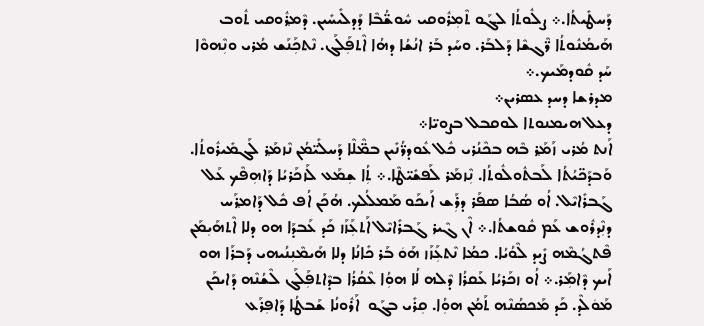ܕܰܚܛܺܝܬܳܐ.܀ ܨܠܽܘܬܳܐ ܠܓܰܘ ܬܶܡܼܪܽܘܩܝ ܚܽܘܫ̈ܳܒܶܐ ܕܰܕܠܺܝܚܺܝܢ. ܕܶܡ݂ܪܽܘܩܝ ܬܽܘܒ ܗܰܝܡܳܢܽܘܬܳܐ ܪ̈ܶܓܫܶܐ ܕܰܠܒܰܪ. ܘܚܰܕ ܒܰܪ ܐܢܳܫܳܐ ܕܗܳܐ ܐܶܬܦܼܰܠܰܓ. ܢܶܬܟܼܰܢܰܫ ܡܳܪܝ ܘܢܼܶܗܘܶܐ ܚܰܕ ܩܽܘܕܡܰܝܟ.܀
ܡܕܪܫܐ ܕܚܕ ܥܣܪܝܢ܀
ܕܥܠ ܗܝܡܢܘܬܐ ܠܘܩܒܠ ܒܨܘܝ̈ܐ܀
ܐܰܢܬ ܡܳܪܝ ܙܰܡ݂ܰܪ ܒܶܗ ܒܟܶܢܳܪܝ ܟܽܠ ܥܽܘܕܪ̈ܳܢܺܝܢ ܒܡ̈ܶܠܶܐ ܕܰܚܠܺܝ̈ܡܳܢ ܢܶܙܡ݂ܰܪ ܠܰܓܡܺܝܪܽܘܬܳܐ. ܘܰܒܕܰܟ̈ܝܳܬܳܐ ܠܰܒܬܽܘܠܽܘܬܳܐ. ܢܼܶܙܡܰܪ ܠܰܦܫܺܝ̈ܛܶܐ.܀ ܬܼܳܐ ܫܼܡܰܥ ܠܰܙܟܰܪܝܳܐ ܕܰܐܗܼܦܶܟ ܥܰܠ ܓܰܒܪܺܐܝܶܠ. ܐܳܘ ܣܳܒܳܐ ܣܦܰܪ ܕܪܼܰܫ ܐܰܝܟܰܘ ܡܰܡܠܳܠܟ. ܗܳܟܰܢ ܐܳܦ ܟܽܠ ܕܰܐܡ݂ܪܰܚ ܕܢܼܶܕܪܽܘܫ ܥܰܡ ܩܽܘܫܬܳܐ.܀ ܐܶܢ ܓܶܝܪ ܓܰܒܪܺܐܝܶܠ ܐܰܬܥܼܰܙܰܙ ܟܰܕ ܥܰܒܕܰܐ ܗܘ ܕܠܐ ܐܶܬܗܰܝܼܡܰܢ ܦܶܬܓܳܡܶܗ ܨܺܝܕ ܠܶܘܳܝܳܐ. ܟܡܳܐ ܢܶܬܥܼܰܙܰܙ ܗܰܘܿ ܒܰܪ ܟܺܐܢܳܐ ܕܠܐ ܗܰܝܡܶܢܼܢܳܝܗܝ ܕܰܒܪܰܐ ܗܘ ܐܰܝܟ ܕܶܐܡܼܰܪ.܀ ܐܳܘ ܙܟܰܪܝܳܐ ܥܰܩܪܳܐ ܕܶܠܗ ܠܳܐ ܗܘܼܳܐ ܥܶܩܳܪܳܐ ܒܕܶܐܬܦܼܰܠܰܓ ܠܶܫܳܢܶܗ ܕܰܐܝܟܰܢ ܡܰܘܿܠܶܕ. ܟܰܕ ܡܰܟܣܳܢܶܗ ܬܰܡܳܢ ܗܘܼܳܐ. ܩܼܪܺܝ ܒܓܰܘ  ܐܰܪܽܘܢܳܐ ܫܰܒܛܳܐ ܕܰܐܦܼܪܰܥ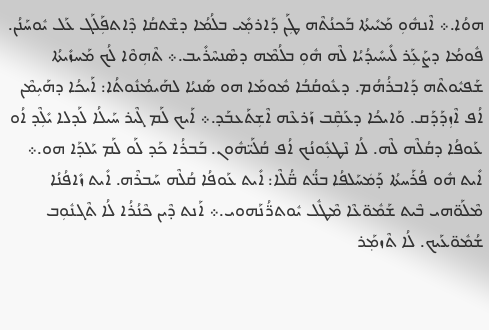ܗܘܳܐ.܀ ܐܶܢܗܽܘܼ ܡܰܝܺܝܬܳܐ ܒܰܟܢܳܬܶܗ ܛܼܰܢ ܕܰܐܪܡ݂ܺܝ ܒܠܳܡܳܐ ܕܫܶܬܩܳܐ ܕܶܐܬܦܼܰܠܰܓ ܥܰܠ ܝܽܘܚܰܢܳܢ. ܦܽܘܡܳܐ ܕܨܰܥܼܰܪ ܠܺܝܚܺܝܕܳܝܳܐ ܠܶܗ ܗܽܘܼ ܒܠܳܡܶܗ ܕܣܶܢܚܶܪܺܝܒ.܀ ܬܶܗܼܘܶܐ ܠܳܟ ܡܰܚܙܺܝܬܳܐ ܫܰܦܝܽܘܬܶܗ ܕܰܐܒܪܳܗܳܡ. ܕܥܽܘܩܳܒܳܐ ܡܽܘܡܰܐ ܗܘ ܣܰܢܝܳܐ ܠܗܰܝܡܳܢܽܘܬܳܐ: ܐܰܝܟܳܐ ܕܗܰܝܼܡܶܢ ܐܳܦ ܐܶܙܼܕܰܕܰܩ. ܘܰܐܝܟܳܐ ܕܥܰܩܼܶܒ ܙܰܪܥܶܗ ܐܶܫܼܬܰܥܒܰܕ.܀ ܐܰܝܟ ܠܰܡ ܓܶܝܪ ܚܰܝܠܳܐ ܠܰܕܠܐ ܝܺܠܼܶܕ ܐܳܘ ܥܰܘܦܳܐ ܕܩܳܠܶܗ ܠܶܗ. ܠܳܐ ܢܶܛܥܼܽܘܢܳܟ ܐܳܦ ܩܳܠܰܝ̈ܗܽܘܢ. ܒܰܒܪܳܐ ܟܰܕ ܠܰܘ ܠܰܡ ܝܰܠܕܰܐ ܗܘ.܀ ܐܺܝܬ ܗܽܘ ܦܳܪܰܚܬܳܐ ܕܰܡܿܚܰܠܦܳܐ ܒܢ̈ܳܬ ܩ̈ܳܠܶܐ: ܐܺܝܬ ܥܰܘܦܳܐ ܩܳܠܶܗ ܚܰܒܪܶܗ. ܐܺܝܬ ܙܺܐܦܳܢܳܐ ܡܶܠܰܘ̈ܗܝ ܒܶܝܬ ܫܰܡܽܘ̈ܥܶܐ ܡܶܛܽܠ ܝܽܘܬܪ̈ܳܢܰܗܘܝ.܀ ܐܰܢܬ ܕܶܝܢ ܟܶܢܳܪܳܐ ܠܳܐ ܬܶܓܢܽܘܼܒ ܫܳܡܽܘ̈ܥܰܝܟ. ܠܳܐ ܬܶܙܡ݂ܰܪ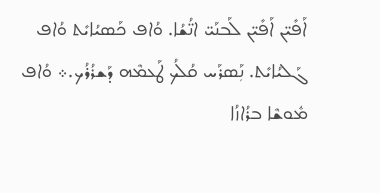ܐܰܦܺܝ̈ܢ ܐܰܦܺܝ̈ܢ ܠܰܒܢܰܝ̈ ܐܢ̈ܳܫܳܐ. ܘܳܐܦ ܟܰܣܝܳܐܝܺܬ ܘܳܐܦ ܓܰܠܝܳܐܝܺܬ. ܢܼܰܣܪܰܚ ܩܳܠܳܟ ܛܰܥܡܶܗ ܕܰܫܪܳܪܳܟ.܀ ܘܳܐܦ ܡܽܘܫܶܐ ܒܪܳܐܙܳܐ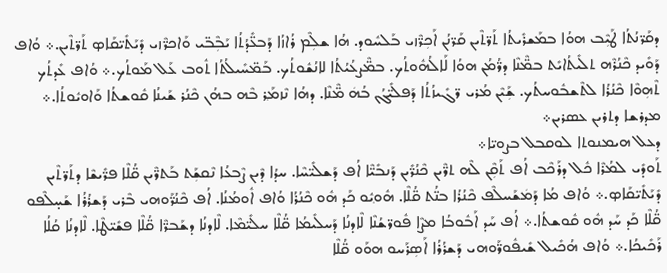ܕܩܰܪ̈ܢܳܬܳܐ ܛܰܝܼܶܒ ܗܘܳܐ ܒܡܰܫܪܺܝܬܳܐ ܬܰܪ̈ܬܶܝܢ ܩܰܪ̈ܢܳܢ ܐܰܟܼܪ̈ܶܙܝ ܒܰܠܚܽܘܕ. ܗܳܐ ܫܠܼܶܡ ܪܳܐܙܳܐ ܕܰܒܥ̈ܺܕܳܬܳܐ ܝܰܒܼܶܒ̈ܝ ܘܰܐܟܪ̈ܶܙܝ ܕܺܝܰܬܺܝ̈ܩܰܐܤ ܬܰܪ̈ܬܶܝܢ.܀ ܘܳܐܦ ܕܰܘܺܝܕ ܟܶܢܳܪܶܗ ܬܠܺܝܬܳܐܝܺܬ ܒܡ̈ܶܢܶܐ ܕܪ̈ܳܡܳܢ ܗܘܳܐ ܠܰܐܠܳܗܽܘܬܳܟ. ܒܡ̈ܶܨܥܳܝܳܬܳܐ ܠܐܢܳܫܽܘܬܳܟ. ܒܰܡ̈ܚܺܝܠܳܬܳܐ ܬܽܘܒ ܥܰܠ ܡܰܘܬܳܟ.܀ ܘܳܐܦ ܥܺܕܬܳܟ ܬܶܗܼܘܶܐ ܟܶܢܳܪܳܐ ܠܬܶܫܒܽܘܚܬܳܟ. ܫܼܰܝܶܢ ܡܳܪܝ ܪ̈ܓܺܝܙܳܬܳܐ ܕܰܦܠܺܝ̈ܓܳܢ ܒܳܗܿ ܡ̈ܶܢܶܐ. ܕܗܳܐ ܢܶܙܡ݂ܰܪ ܒܶܗ ܒܗܳܢ ܟܶܢܳܪ ܫܰܝܢܳܐ ܩܽܘܫܬܳܐ ܘܰܐܘܝܽܘܬܳܐ.܀
ܡܕܪܫܐ ܕܬܪܝܢ ܥܣܪܝܢ܀
ܕܥܠ ܗܝܡܢܘܬܐ ܠܘܩܒܠ ܒܨܘܝ̈ܐ܀
ܬܰܘܕܺܝ ܠܡܳܪܶܐ ܟܽܠ ܕܪܰܟܶܒ ܐܳܦ ܬܰܩܼܶܢ ܠܶܗ ܬܪ̈ܶܝܢ ܟܶܢܳܪ̈ܺܝܢ ܕܰܢܒܺܝ̈ܶܐ ܐܳܦ ܕܰܫܠܺܝ̈ܚܶܐ. ܚܕܳܐ ܕܶܝܢ ܨܶܒܥܳܐ ܢܶܩܫܼܰܬ ܒܰܬܪ̈ܶܝܢ ܩ̈ܳܠܶܐ ܦܪ̈ܺܝܫܶܐ ܕܬܰܪ̈ܬܶܝܢ ܕܺܝܰܬܺܝ̈ܩܰܐܤ.܀ ܘܳܐܦ ܡܳܐ ܕܰܡܿܫܰܚܠܶܦ ܟܶܢܳܪܳܐ ܒܢ̈ܳܬ ܩ̈ܳܠܶܐ. ܗܽܘ݂ܝܽܘ ܟܰܕ ܗܽܘ ܟܶܢܳܪܳܐ ܘܳܐܦ ܐܽܘܡܳܢܳܐ. ܐܳܦ ܟܶܢܳܪ̈ܰܘܗܝ ܒܶܪܝ ܕܰܫܪܳܪܳܐ ܫܰܚ̣ܠܶܦܘ ܩ̈ܳܠܶܐ ܟܰܕ ܚܰܕ ܗܽܘ ܩܽܘܫܬܳܐ.܀ ܐܳܦ ܚܰܕ ܐܰܒܽܘܒܳܐ ܡܨܶܐ ܦܽܘܪ̈ܫܳܢܶܐ ܠܶܐܕܢܳܐ ܕܰܚܠܺܝܡܳܐ ܩ̈ܳܠܶܐ ܚܠܺܝ̈ܡܶܐ. ܠܶܐܕܢܳܐ ܕܫܰܒܪ̈ܶܐ ܩ̈ܳܠܶܐ ܦܫܺܝ̈ܛܶܐ. ܠܶܐܕܢܳܐ ܩܳܠܳܐ ܪܰܟܺܝܟܳܐ.܀ ܘܳܐܦ ܗܳܟܺܝܠ ܫܺܝܦܽܘܪ̈ܰܘܗܝ ܕܰܫܪܳܪܳܐ ܐܰܣܼܪܰܚܘ ܗܘܰܘ ܩ̈ܳܠܶܐ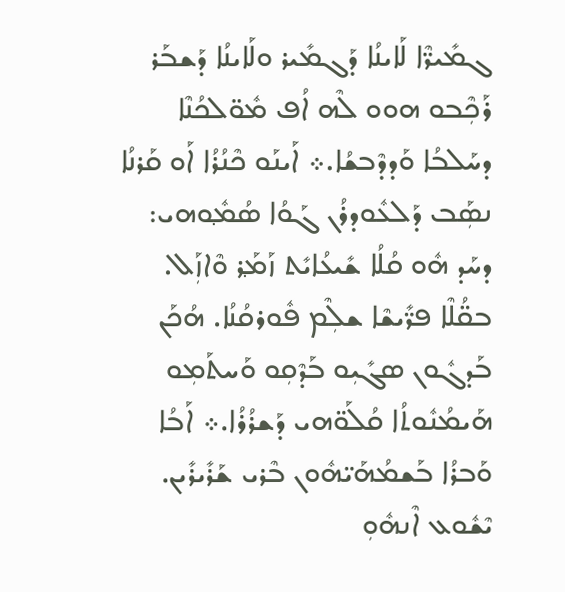ܓܡܺܝܪ̈ܶܐ ܠܰܐܝܢܳܐ ܕܰܓܡܺܝܪ ܘܠܰܐܝܢܳܐ ܕܰܫܒܰܪ ܪܰܟܼܶܒܘ ܗܘܘ ܠܶܗ ܐܳܦ ܡܽܘ̈ܠܟܳܢܶܐ ܕܚܰܠܒܳܐ ܘܰܕܕܶܒܫܳܐ.܀ ܐܰܝܢܰܘ ܟܶܢܳܪܳܐ ܐܰܘ ܩܰܪܢܳܐ ܢܣܼܰܒ ܕܰܠܥܽܘܕܪܳܢ ܓܰܘܳܐ ܣܳܡ݂ܽܘܗܝ: ܕܚܰܕ ܗܽܘ ܩܳܠܳܐ ܫܺܝܥܳܐܝܺܬ ܙܰܡ݂ܰܪ ܘܶܐܙܼܰܠ. ܒܩ̈ܳܠܶܐ ܦܪ̈ܺܝܫܶܐ ܫܠܼܶܡ ܦܽܘܪܩܳܢܳܐ. ܗܳܟܰܢ ܒܰܕܓܽܘܢ ܣܓܺܝܼܘ ܒܰܕܶܩܼܘ ܘܰܚܬܰܡܼܘ ܗܰܝܡܳܢܽܘܬܳܐ ܩܳܠܰܘ̈ܗܝ ܕܰܫܪܳܪܳܐ.܀ ܐܰܒܳܐ ܘܰܒܪܳܐ ܒܰܫܡܳܗܰܝ̈ܗܽܘܢ ܒܶܪܝ ܫܰܪܺܝܪܺܝܢ. ܝܶܫܽܘܥ ܐܶܢܗܽܘܼ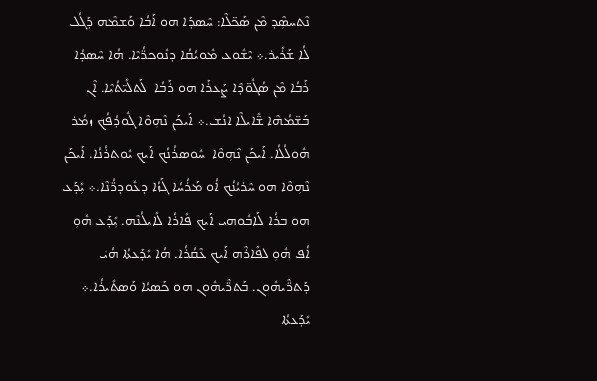ܢܶܬܚܣܼܶܕ ܡܶܢ ܣܰܟ̈ܠܶܐ: ܚܶܣܕܰܐ ܗܘ ܐܰܒܳܐ ܘܰܫܡܶܗ ܕܰܓܳܠ ܠܳܐ ܫܰܪܺܝܪ.܀ ܝܶܫܽܘܥ ܡܽܘܝܳܩܳܐ ܕܢܽܘܟܪ̈ܳܝܶܐ. ܗܳܐ ܚܶܣܕܳܐ ܪܰܒܳܐ ܡܶܢ ܣܳܓܽܘ̈ܕܶܐ ܨܰܥܪܰܐ ܗܘ ܪܰܒܳܐ  ܠܰܬܠܺܝ̈ܬܳܝܶܐ. ܐܶܢ ܒܰܫ̈ܡܳܗܶܐ ܫ̈ܺܐܝܠܶܐ ܐܢܳܫ.܀ ܐܰܝܟܰܢ ܢܶܗܼܘܶܐ ܓܽܘܕܳܦܳܟ ܙܡܳܪ ܗܽܘܠܳܠܳܐ. ܐܰܝܟܰܢ ܢܶܗܼܘܶܐ  ܚܽܘܣܪܳܢܳܟ ܐܰܝܟ ܝܽܘܬܪܳܢܳܐ. ܐܰܝܟܰܢ ܢܶܗܼܘܶܐ ܗܘ ܚܶܪܝܳܢܳܟ ܐܳܘ ܡܰܪܳܚܳܐ ܓܰܙܳܐ ܕܥܽܘܕܪ̈ܳܢܶܐ.܀ ܝܼܺܕܰܥ ܗܘ ܒܪܳܐ ܠܰܐܒܽܘܗܝ ܐܰܝܟ ܦܺܐܪܳܐ ܠܺܐܝܠܳܢܶܗ. ܝܼܺܕܰܥ ܗܽܘܼ ܐܳܦ ܗܽܘܼ ܠܦܺܐܪܶܗ ܐܰܝܟ ܥܶܩܳܪܳܐ. ܗܳܐ ܝܺܕܰܥܬܳܐ ܗܳܝܿ ܕܰܬܪ̈ܶܝܗܽܘܢ. ܒܰܬܪ̈ܶܝܗܽܘܢ ܗܘ ܟܰܣܝܳܐ ܘܰܣܬܺܝܪܳܐ.܀ ܝܺܕܰܥܬܳܐ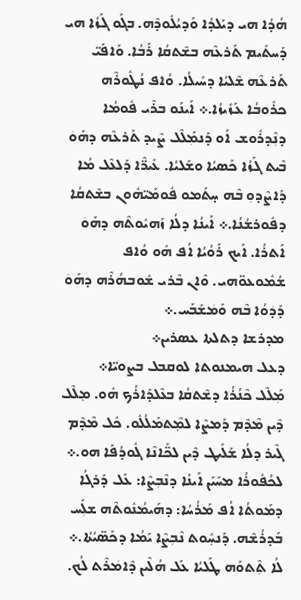ܗܳܕܳܐ ܗܝ ܕܝܰܠܕܳܐ ܘܰܕܝܳܠܽܘܕܶܗ. ܒܓܰܘ ܓܰܙܳܐ ܗܝ ܕܰܚܬܺܝܡ ܬܰܪܥܶܗ ܒܫܶܬܩܳܐ ܪܰܒܳܐ. ܘܰܐܦܰܝ̈ ܬܰܪܥܶܗ ܫܶܠܝܳܐ ܕܚܺܝܠܳܐ. ܘܳܐܦ ܢܳܛܽܘܪܶܗ ܟܪܽܘܒܳܐ ܥܰܙܺܝܙܳܐ.܀ ܐܰܝܢܰܘ ܒܪܶܝ ܦܽܘܡܳܐ ܕܢܼܶܕܪܽܘܫ ܐܰܘ ܕܰܢܡܼܰܠܶܠ ܨܶܝܕ ܬܰܪܥܶܗ ܕܗܰܘܿ ܒܶܝܬ ܓܰܙܳܐ ܟܰܣܝܳܐ ܘܫܰܠܝܳܐ. ܥܺܝܪ̈ܶܐ ܕܰܠܥܶܠ ܡܳܐ ܕܰܐܨܶܕܘܼ ܒܶܗ ܚ̣ܬܰܡܘ ܦܽܘܡܰܝ̈ܗܽܘܢ ܒܫܶܬܩܳܐ ܕܦܽܘܪܫܳܢܳܐ.܀ ܐܰܝܢܳܐ ܕܠܳܐ ܙܰܗܝܽܘܬܶܗ ܕܗܰܘܿ ܐܰܬܪܳܐ. ܐܰܝܟ ܪܰܘܳܝܳܐ ܐܳܦ ܗܽܘ ܘܳܐܦ ܫܳܡܽܘܥܘ̈ܗܝ. ܘܶܐܢ ܒܶܪܝ ܫܽܘܒܗܳܪܶܗ ܕܗܰܘܿ ܕܰܕܿܘܳܐ ܒܶܗ ܘܰܡܿܫܰܒܰܚ.܀
ܡܕܪܫܐ ܕܬܠܬܐ ܥܣܪܝܢ܀
ܕܥܠ ܗܝܡܢܘܬܐ ܠܘܩܒܠ ܒܨܘܝ̈ܐ܀
ܡܼܰܠܶܠ ܟܶܢܳܪܳܐ ܕܫܶܬܩܳܐ ܒܥܶܠܕܰܐܪܳܟ ܗܽܘ. ܡ݂ܠܶܠ ܕܶܝܢ ܡܶܕܶܡ ܕܰܡܨܶܐ ܠܡ݂ܶܬܡܰܠܳܠܽܘ. ܟܽܠ ܡܶܕܶܡ ܓܶܝܪ ܕܠܳܐ ܫܰܠܺܝܛ ܕܶܝܢ ܠܟ̈ܺܐܢܶܐ ܓܽܘܕܳܦܰܐ ܗܘ.܀ ܠܟܳܦܽܘܪܳܐ ܡܚܰܝܰܢ ܐܰܝܢܳܐ ܕܢܶܒܼܨܶܐ: ܥܰܠ ܕܰܪܓܳܐ ܕܡܰܘܬܳܐ ܐܳܦ ܡܰܪܳܚܳܐ: ܕܗܰܝܡܳܢܽܘܬܶܗ ܫܠܼܰܚ ܒܰܕܪܳܫܶܗ. ܕܰܢܚ݂ܽܘܬ ܢܶܒܼܨܶܐ ܝܰܡܳܐ ܕܟܰܣ̈ܝܳܬܳܐ.܀ ܠܳܐ ܬܼܶܬܘܰܗ ܛܰܠܝܳܐ ܥܰܠ ܗܳܠܶܝܢ ܕܶܐܡܿܪܶܬ ܠܳܟ.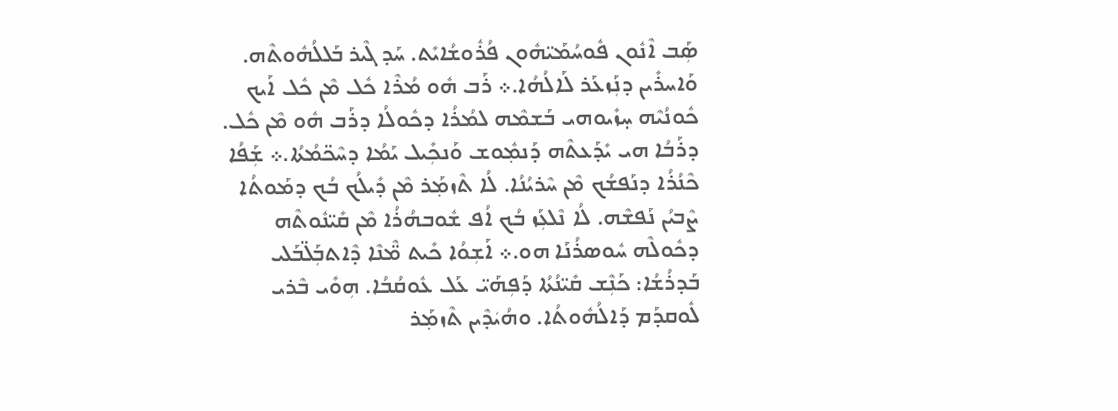ܣܼܰܒ ܐܶܢܽܘܢ ܦܽܘܚܳܡܰܝ̈ܗܽܘܢ ܦܳܪܽܘܫܳܐܝܺܬ. ܚܰܕ ܓܶܝܪ ܒܰܠܠܳܗܽܘܬܶܗ. ܘܰܐܚܪܺܝܢ ܕܢܼܰܙܥܰܪ ܠܰܐܠܳܗܳܐ.܀ ܪܰܒ ܗܽܘ ܡܳܪܶܐ ܟܽܠ ܡܶܢ ܟܽܠ ܐܰܝܟ ܟܽܘܢܳܝܶܗ ܚ̣ܙܺܝܘܗܝ ܒܰܫܡܶܗ ܠܡܳܪܳܐ ܕܟܽܘܠܳܐ ܕܪܰܒ ܗܽܘ ܡܶܢ ܟܽܠ. ܕܪܰܒܳܐ ܗܝ ܝܺܕܰܥܬܶܗ ܕܰܢܡ݂ܽܘܫ ܘܰܢܟܼܺܝܠ ܝܰܡܳܐ ܕܚܶܟ̈ܡܳܬܳܐ.܀ ܫܼܰܦܳܐ ܟܶܢܳܪܳܐ ܕܢܰܦܫܳܟ ܡܶܢ ܚܶܪܝܳܢܳܐ. ܠܳܐ ܬܶܙܡ݂ܰܪ ܡܶܢ ܕܺܝܠܳܟ ܒܳܟ ܕܡܰܘܬܳܐ ܨܶܒܝܳܢ ܢܰܦܫܶܗ. ܠܳܐ ܢܶܠܥܼܰܙ ܒܳܟ ܐܳܦ ܫܽܘܒܗܳܪܳܐ ܡܶܢ ܩܺܝ̈ܢܽܘܬܶܗ ܕܟܽܘܠܶܗ ܚܽܘܣܪܳܢܰܐ ܗܘ.܀ ܐܰܫܼܘܳܐ ܟܺܝܬ ܡ̈ܶܢܶܐ ܕܶܐܬܒܼܰܠ̈ܒܰܠܝ ܒܰܕܪܳܫܳܐ: ܟܰܢܼܶܫ ܩܺܝ̈ܢܳܬܳܐ ܕܰܦܼܗܰܝ̈ ܥܰܠ ܥܽܘܩܳܒܳܐ. ܗܼܘܺܝ ܒܶܪܝ ܠܽܘܩܕܰܡ ܕܰܐܠܳܗܽܘܬܳܐ. ܘܗܳܝܿܕܶܝܢ ܬܶܙܡ݂ܰܪ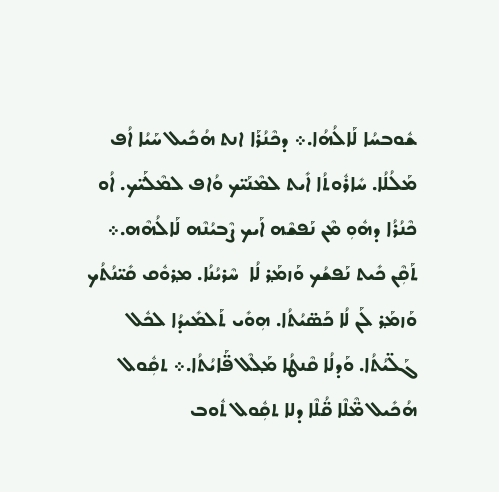ܫܽܘܒܚܳܐ ܠܰܐܠܳܗܳܐ.܀ ܕܟܶܢܳܪܰܐ ܐܢܬ ܗܳܟܺܝܠ ܚܰܝܳܐ ܐܳܦ ܡܰܠܳܠܳܐ. ܚܺܐܪܽܘܬܳܐ ܐܺܝܬ ܠܡܶܢܰܝ̈ܟ ܘܳܐܦ ܠܡܶܠܰܝ̈ܟ. ܐܳܘ ܟܶܢܳܪܳܐ ܕܗܽܘܼ ܡܶܢ ܢܰܦܫܶܗ ܐܰܝܟ ܨܶܒܝܳܢܶܗ ܠܰܐܠܳܗܶܗ.܀ ܬܰܩܼܶܢ ܟܺܝܬ ܢܰܦܫܳܟ ܘܰܙܡ݂ܰܪ ܠܳܐ  ܚܶܪܝܳܢܳܐ. ܡ݂ܪܘܽܩ ܩܺܝ̈ܢܳܬܳܟ ܘܰܙܡ݂ܰܪ ܠܰܢ ܠܳܐ ܟܰܣ̈ܝܳܬܳܐ. ܗܼܘܺܝ ܬܰܠܡܺܝܕܳܐ ܠܟܽܠ ܓܰܠ̈ܝܳܬܳܐ. ܘܰܕܠܳܐ ܩܶܢܛܳܐ ܡ݂ܰܠܶܠ ܦ̈ܰܐܝܳܬܳܐ.܀ ܬܩܼܽܘܠ ܗܳܟܺܝܠ ܡ̈ܶܠܶܐ ܩ̈ܳܠܶܐ ܕܠܐ ܬܩܼܽܘܠ ܬܽܘܒ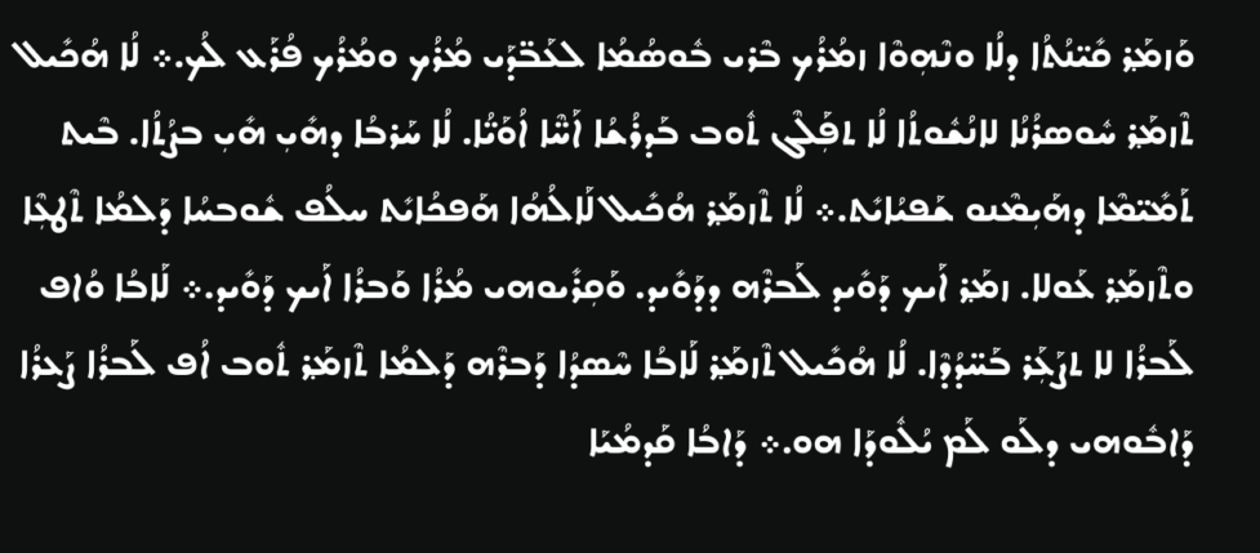ܘܰܙܡ݂ܰܪ ܩܺܝ̈ܢܳܬܳܐ ܕܠܳܐ ܘܢܶܗܼܘܶܐ ܙܡܳܪܳܟ ܒܶܪܝ ܒܽܘܣܳܡܳܐ ܠܥܰܒ̈ܕܰܝ ܡܳܪܳܟ ܘܡܳܪܳܟ ܦܳܪܰܥ ܠܳܟ.܀ ܠܳܐ ܗܳܟܺܝܠ ܬܶܙܡ݂ܰܪ ܚܽܘܣܪܳܢܳܐ ܠܐܢܳܫܽܘܬܳܐ ܠܳܐ ܬܦܼܰܠܶܓ ܬܽܘܒ ܒܰܕܪܳܫܳܐ ܐܰܚ̈ܶܐ ܐܳܘܰܝ̈ܳܐ. ܠܳܐ ܚܰܪܒܳܐ ܕܗܺܝܼ ܗܺܝܼ ܒܨܳܬܳܐ. ܒܶܝܬ ܬܰܡܺܝ̈ܡܶܐ ܕܗܰܝܼܡܶܢܘ ܫܰܦܝܳܐܝܺܬ.܀ ܠܳܐ ܬܶܙܡ݂ܰܪ ܗܳܟܺܝܠ ܠܰܐܠܳܗܳܐ ܗܰܦܟܳܐܝܺܬ ܚܠܳܦ ܫܽܘܒܚܳܐ ܕܰܠܡܳܐ ܬܶܛܥܼܶܐ ܘܬܶܙܡ݂ܰܪ ܥܰܘܠܐ. ܙܡ݂ܰܪ ܐܰܝܟ ܕܰܘܺܝܕ ܠܰܒܪܶܗ ܕܕܰܘܺܝܕ. ܘܰܩܼܪܺܝܘܗܝ ܡܳܪܳܐ ܘܰܒܪܳܐ ܐܰܝܟ ܕܰܘܺܝܕ.܀ ܠܰܐܒܳܐ ܘܳܐܦ ܠܰܒܪܳܐ ܠܐ ܬܨܰܥܼܰܪ ܒܰܚ̈ܕܳܕܶܐ. ܠܳܐ ܗܳܟܺܝܠ ܬܶܙܡ݂ܰܪ ܠܰܐܒܳܐ ܚܶܣܕܳܐ ܕܰܒܪܶܗ ܕܰܠܡܳܐ ܬܶܙܡ݂ܰܪ ܬܽܘܒ ܐܳܦ ܠܰܒܪܳܐ ܨܰܥܪܳܐ ܕܰܐܒܽܘܗܝ ܕܠܰܘ ܠܰܡ ܝܳܠܽܘܕܰܐ ܗܘ.܀ ܕܰܐܒܳܐ ܩܰܕܡܳܝܰܐ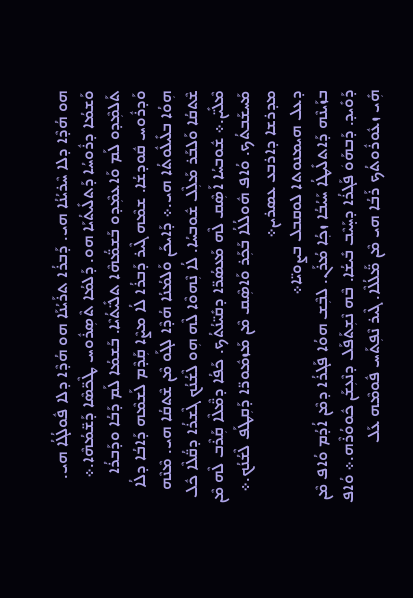ܗܘ ܗܳܕܶܐ ܕܠܐ ܚܶܪܝܳܢܳܐ ܗܝ. ܕܰܒܪܳܐ ܬܪܰܝܳܢܰܐ ܗܘ ܗܳܕܶܐ ܕܠܐ ܦܽܘܠܳܓܳܐ ܗܝ. ܘܰܫܡܳܐ ܕܪܽܘܚܳܐ ܕܰܬܠܺܝܬܳܝܰܐ ܗܘ. ܕܰܠܡܳܐ ܬܶܣܼܪܽܘܚ ܛܶܟ̈ܣܶܐ ܕܰܫ̈ܡܳܗܶܐ.܀ ܬܰܠܡܼܶܕܘ ܠܰܡ ܘܰܐܥܡܼܶܕܘ ܒܰܫܡ̈ܳܗܶܐ ܬܠܺܝ̈ܬܳܝܶܐ. ܒܰܫܡܳܐ ܠܰܡ ܕܰܒܳܐ ܘܕܰܒܪܳܐ ܘܰܕܪܽܘܚ ܩܽܘܕܫܳܐ. ܫܡܶܗ ܓܶܝܪ ܕܰܒܪܳܐ ܠܳܐ ܡܨܶܐ ܩܼܰܕܶܡ ܠܰܫܡܶܗ ܕܰܐܒܳܐ ܕܠܳܐ ܗܼܘܳܐ ܒܠܺܝܠܽܘܬܳܐ ܗܝ.܀ ܕܰܐܝܟܰܢ ܘܰܠܡܳܢܳܐ ܗܳܕܶܐ ܠܓܰܘ ܡܶܢ ܫܶܬܩܳܐ ܗܝ. ܡܶܢܶܗ ܫܶܬܩܳܐ ܘܰܠܒܰܪ ܡܰܠܼܶܠ ܫܽܘܒܚܳܐ. ܠܳܐ ܢܼܶܗܘܶܐ ܠܶܗ ܗܼܘ ܠܶܫܳܢܳܟ ܓܶܫܪܳܐ ܕܩ̈ܳܠܶܐ ܟܽܠ ܡܶܠܺܝ̈ܢ.܀ ܫܽܘܒܚܳܐ ܐܰܣܼܶܩ ܠܶܗ ܡܰܥܣܳܪ̈ܐ ܕܩܺܝ̈ܢܳܬܳܟ. ܟܰܦܳܐ ܕܡ̈ܶܠܶܐ ܩܼܰܪܶܒ ܠܶܗ ܡܶܢ ܡܰܚܫܰܒܬܳܟ. ܘܳܐܦ ܗܽܘܠܳܠܳܐ ܒܰܟܼܰܪ ܘܰܐܣܼܶܩ ܡܶܢ ܡܰܙܡܽܘܪ̈ܐ ܕܰܩܼܛܰܦ ܠܶܫܳܢܳܟ.܀
ܡܕܪܫܐ ܕܐܪܒܥ ܥܣܪܝܢ܀
ܕܥܠ ܗܝܡܢܘܬܐ ܠܘܩܒܠ ܒܨܘܝ̈ܐ܀
ܒܙܰܝܢܶܗ ܕܰܐܬܠܺܝܛܳܐ ܚܰܝܳܒܳܐ ܙܟ݂ܳܐ ܡܳܪܰܢ. ܠܒܼܶܫ ܗܘܳܐ ܦܰܓܪܳܐ ܕܡܶܢ ܐܳܕܳܡ ܘܳܐܦ ܡܶܢ ܕܰܘܺܝܕ. ܕܰܒܗܰܘܿ ܦܰܓܪܳܐ ܕܚ̣ܰܝܶܒ ܒܺܝܫܳܐ. ܒܶܗ ܢܶܫܼܬܰܦܰܠ ܕܢܶܥܼܫܰܢ ܟܽܘܘܳܪܶܗ.܀ ܘܳܐܦ ܗܼܺܝ ܙܥܽܘܪܽܘܬܳܟ ܪܰܒܳܐ ܗܝ ܡܶܢ ܡ̈ܰܠܳܠܶܐ. ܓܶܝܪ ܢܶܦܼܬܰܚ ܦܽܘܡܶܗ ܥܰܠ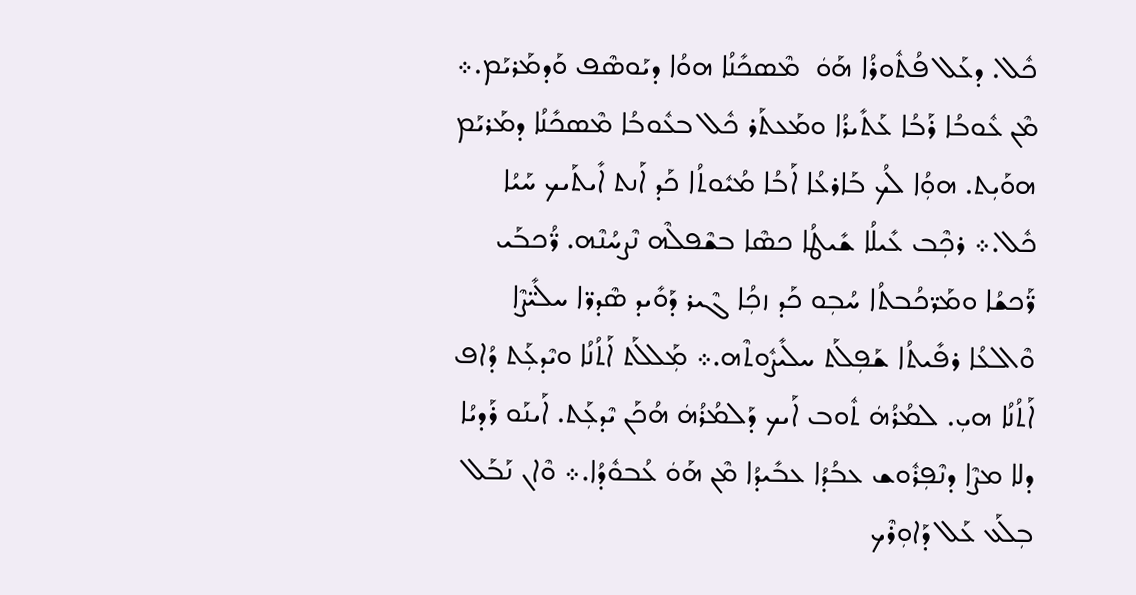ܟܽܠ. ܕܥܰܠ ܦܳܬܽܘܪܳܐ ܗܰܘܿ  ܡܶܣܟܺܢܳܐ ܗܘܳܐ ܕܝܰܘܣܶܦ ܘܰܕܡܰܪܝܰܡ.܀ ܡܶܢ ܥܽܘܒܳܐ ܪܰܒܳܐ ܥܰܬܺܝܪܳܐ ܘܡܰܥܬܰܪ ܟܽܠ ܒܥܽܘܒܳܐ ܡܶܣܟܺܢܳܐ ܕܡܰܪܝܰܡ ܗܘܰܝܼܬ. ܗܘܼܳܐ ܠܳܟ ܒܰܐܪܥܳܐ ܐܰܒܳܐ ܡܳܝܽܘܬܳܐ ܟܰܕ ܐܰܢܬ ܐܺܝܬܰܝܟ ܚܰܝܳܐ ܟܽܠ.܀ ܪܟܼܶܒ ܥܺܝܠܳܐ ܫܺܝܛܳܐ ܟܣܶܐ ܒܫܶܦܠܶܗ ܢܶܨܚܳܢܶܗ. ܪ̈ܳܟܒܰܝ ܪ̈ܰܟܫܳܐ ܘܡܰܪ̈ܟܳܒܬܳܐ ܚܳܒܼܘ ܟܰܕ ܙܟܼܳܐ ܓܶܝܪ ܕܰܘܺܝܕ ܣܶܕܪ̈ܐ ܚܠܺܝ̈ܨܶܐ ܘܶܐܠܥܳܐ ܪܦܺܝܬܳܐ ܫܰܦܼܠܰܬ ܚܠܺܝܨܽܘܬܶܗ.܀ ܡܼܰܠܠܰܬ ܐܰܬܳܢܳܐ ܘܝܶܕܥܼܰܬ ܕܳܐܦ ܐܰܬܳܢܳܐ ܗܝܼ. ܠܡܳܪܳܗܿ ܬܽܘܒ ܐܰܝܟ ܕܰܠܡܳܪܳܗܿ ܗܳܟܰܢ ܝܶܕܥܼܰܬ. ܐܰܝܢܰܘ ܪܰܕܝܳܐ ܕܠܐ ܡܨܶܐ ܕܢܶܦܼܪܽܘܫ ܥܒܳܕܳܐ ܥܒܺܝܕܳܐ ܡܶܢ ܗܰܘܿ ܥܳܒܘܽܕܳܐ.܀ ܘܶܐܢ ܢܰܒܰܠ ܒܼܠܰܥ ܥܰܠ ܕܰܐܘܼܪܶܟ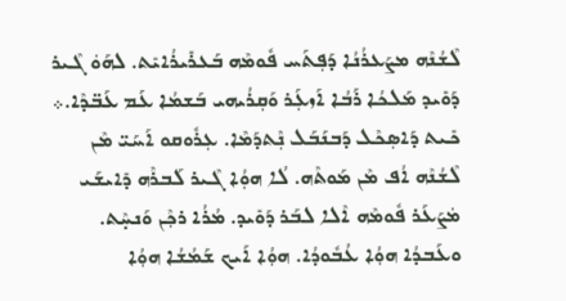ܠܶܫܳܢܶܗ ܡܨܰܥܪܳܢܳܐ ܕܰܦܼܬܰܚ ܦܽܘܡܶܗ ܒܰܥܪܺܝܪܳܐܝܺܬ. ܠܗܰܘܿ ܓܶܝܪ ܕܰܘܺܝܕ ܡܰܠܟܳܐ ܪܰܒܳܐ ܐܰܙܥܼܰܪ ܘܰܩܼܪܳܝܗܝ ܒܰܫܡܳܐ ܥܰܡ ܥܰܒ̈ܕܶܐ.܀ ܟܺܝܬ ܕܰܐܣܼܟܶܠ ܕܰܒܢܰܒܰܠ ܢܼܶܬܕܰܡܶܐ. ܥܼܪܽܘܩܘ ܐܰܚܰܝ̈ ܡܶܢ ܠܶܫܳܢܶܗ ܐܳܦ ܡܶܢ ܡܰܘܬܶܗ. ܠܳܐ ܗܘܼܳܐ ܓܶܝܪ ܠܰܒܪܶܗ ܕܺܐܝܫܰܝ ܡܿܨܰܥܰܪ ܦܽܘܡܶܗ ܐܶܠܐ ܠܒܰܪ ܕܰܘܺܝܕ. ܡܳܪܳܐ ܪܟ݂ܶܢ ܘܰܢܚ̣ܶܬ. ܘܥܰܒܕܳܐ ܗܘ݂ܳܐ ܥܳܒܽܘܕܳܐ. ܗܘ݂ܳܐ ܐܰܝܟ ܫܰܡܳܫܳܐ ܗܘ݂ܳܐ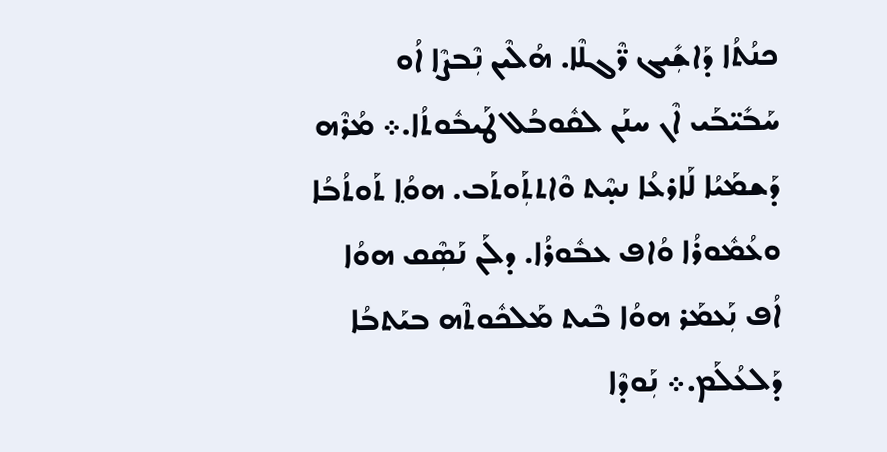ܟܢܳܬܳܐ ܕܰܐܫܼܺܝܓ ܪ̈ܶܓܠܶܐ. ܗܳܠܶܝܢ ܢܼܶܒܨܶܐ ܐܳܘ ܚܰܒܺܝ̈ܒܰܝ ܐܶܢ ܚܢܰܢ ܠܩܽܘܒܳܠ ܛܰܝܒܽܘܬܳܐ.܀ ܡܳܪܶܗ ܕܰܫܡܰܝܳܐ ܠܰܐܪܥܳܐ ܢܚ̣ܶܬ ܘܶܐܬܬܼܰܘܬܰܒ. ܗܘ݂ܳܐ ܬܰܘܬܳܒܳܐ ܘܥܳܡܽܘܪܳܐ ܘܳܐܦ ܥܒܽܘܪܳܐ. ܕܠܰܢ ܢܰܣܼܶܩ ܗܘܳܐ ܐܳܦ ܢܼܰܥܡܰܪ ܗܘܳܐ ܒܶܝܬ ܡܰܠܟܽܘܬܶܗ ܒܝܰܬܒܳܐ ܕܰܠܥܳܠܰܡ.܀ ܢܼܰܘܕܶܐ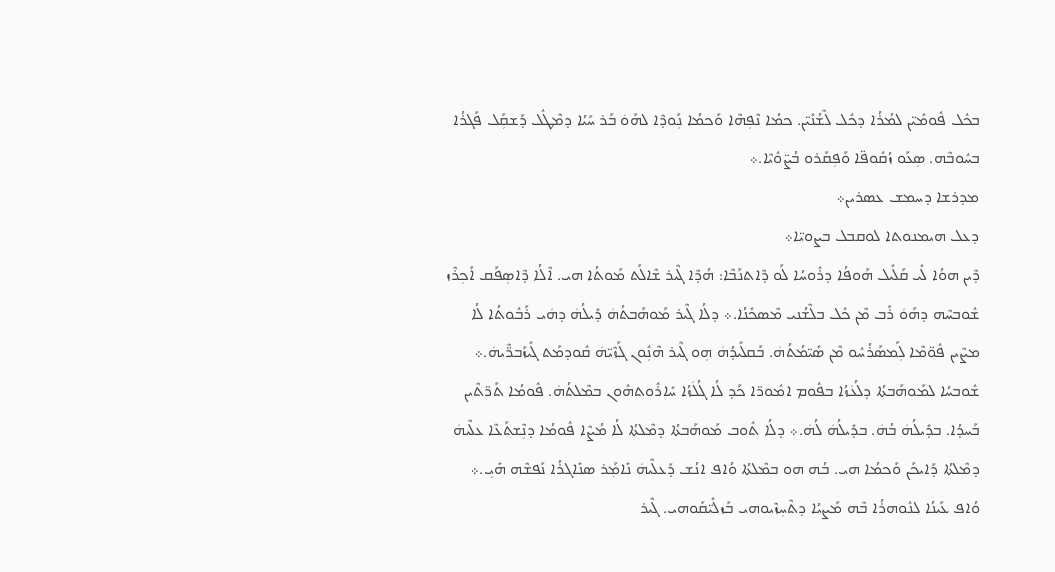ܒܟܽܠ ܦܽܘܡܺܝ̈ܢ ܠܡܳܪܳܐ ܕܟܽܠ ܠܶܫܳܢܺܝ̈ܢ. ܟܡܳܐ ܢܶܦܼܗܶܐ ܘܰܟܡܳܐ ܢܼܰܘܕܶܐ ܠܗܰܘܿ ܒܰܪ ܚܰܝܳܐ ܕܡܶܛܽܠ ܕܰܫܩܼܰܠ ܦܰܓܪܳܐ ܒܚܽܘܒܶܗ. ܣܼܥܰܘ ܙܳܩܽܘܦ̈ܐ ܘܰܦܼܩܰܪܘ ܒܳܨ̈ܘܽܝܶܐ.܀
ܡܕܪܫܐ ܕܚܡܫ ܥܣܪܝܢ܀
ܕܥܠ ܗܝܡܢܘܬܐ ܠܘܩܒܠ ܒܨܘܝ̈ܐ܀
ܕܶܝܢ ܗܘܳܐ ܠܺܝ ܩܰܠܺܝܠ ܗܰܘܦܳܐ ܕܪܽܘܚܳܐ ܠܰܘ ܕܶܐܬܢܰܒܶܐ: ܗܳܕܶܐ ܓܶܝܪ ܫܶܐܠܰܬ ܡܰܘܬܳܐ ܗܝ. ܐܶܠܳܐ ܕܶܐܣܼܦܰܩ ܐܰܟܼܪܶܙ ܫܽܘܒܚܶܗ ܕܗܰܘܿ ܪܰܒ ܡܶܢ ܟܽܠ ܒܠܶܫܳܢܝ ܡܶܣܟܺܢܳܐ.܀ ܕܠܳܐ ܓܶܝܪ ܡܰܘܗܰܒܬܳܗܿ ܕܺܝܠܳܗܿ ܕܗܿܝ ܪܰܒܽܘܬܳܐ ܠܳܐ ܡܨܶܝܢ ܦܽܘ̈ܡܶܐ ܠܼܰܡܣܰܪܳܚܽܘ ܡܶܢ ܣܺܝ̈ܡܳܬܳܗܿ. ܒܰܩܠܺܝܕܳܗܿ ܗܼܘ ܓܶܝܪ ܗܶܢܼܽܘܢ ܓܰܙܶܝ̈ܗܿ ܩܽܘܕܡܰܬ ܓܺܝܙܰܒܪ̈ܶܝܗܿ.܀ ܫܽܘܒܚܳܐ ܠܡܰܘܗܰܒܬܳܐ ܕܠܳܥܿܙܳܐ ܒܦܽܘܡ ܐܡܽܘܪ̈ܐ ܟܰܕ ܠܳܐ ܓܳܠܿܙܳܐ ܚܺܐܪܽܘܬܗܽܘܢ ܒܡܶܠܬܳܗܿ. ܦܽܘܡܳܐ ܬܰܪ̈ܬܶܝܢ ܒܰܚܕܳܐ. ܒܕܺܝܠܳܗܿ ܒܳܗܿ. ܒܕܺܝܠܳܗܿ ܠܳܗܿ.܀ ܕܠܳܐ ܬܽܘܒ ܡܰܘܗܰܒܬܳܐ ܕܡܶܠܬܳܐ ܠܳܐ ܡܳܨܶܐ ܦܽܘܡܳܐ ܕܢܼܶܫܬܰܥܶܐ ܥܠܶܝܗܿ ܕܡܶܠܬܳܐ ܕܰܐܝܟܰܢ ܘܰܟܡܳܐ ܗܝ. ܒܳܗ ܗܘ ܒܡܶܠܬܳܐ ܘܳܐܦ ܐܢܳܫ ܕܰܥܠܶܝܗܿ ܢܺܐܡ݂ܰܪ ܣܢܺܐܓܪܳܐ ܢܰܦܫܶܗ ܗܺܝܼ.܀ ܘܳܐܦ ܥܰܝܢܳܐ ܠܢܽܘܗܪܳܐ ܒܶܗ ܡܰܨܝܳܐ ܕܬܶܚܼܙܶܝܘܗܝ ܒܰܙܠܺܝ̈ܩܰܘܗܝ. ܓܶܝܪ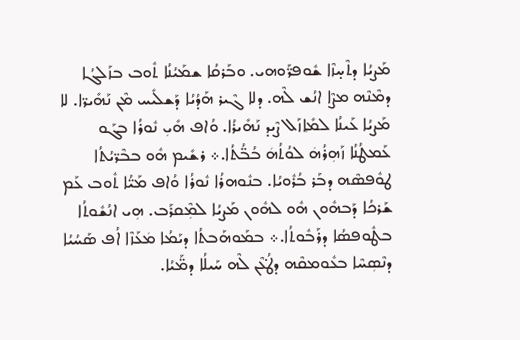ܡܰܨܝܳܐ ܕܬܶܚ̣ܙܶܐ ܫܽܘܦܪ̈ܰܘܗܝ. ܘܒܰܪܩܳܐ ܫܡܰܝܳܢܳܐ ܬܽܘܒ ܒܙܰܠܓܳܐ ܕܡܶܢܶܗ ܡܨܶܐ ܐܢܳܫ ܠܶܗ. ܕܠܐ ܓܶܝܪ ܗܰܕܳܝܳܐ ܕܰܫܠܺܝܚ ܡܶܢ ܢܰܗܺܝܪ̈ܐ. ܠܐ ܡܰܨܝܳܐ ܥܰܝܢܳܐ ܠܡ݂ܺܐܙܰܠ ܨܶܝܕ ܢܰܗܺܝܪܳܐ. ܘܳܐܦ ܗܺܝܼ ܢܽܘܪܳܐ ܒܓܰܘ ܥܰܡܛܳܢܳܐ ܙܰܗܼܪܳܗܿ ܠܘܳܬܳܗܿ ܒܳܒ̈ܳܬܳܐ.܀ ܪܫܺܝܡ ܗܽܘ ܒܒܶܪ̈ܝܳܬܳܐ ܛܘܽܦܣܶܗ ܕܒܰܪ ܒܳܪܽܘܝܳܐ. ܒܢܽܘܗܪܳܐ ܢܽܘܪܳܐ ܘܳܐܦ ܡܰܝ̈ܳܐ ܬܽܘܒ ܥܰܡ ܫܰܪܟܳܐ ܕܰܒܗܽܘܢ ܗܽܘ ܠܗܽܘܢ ܡܰܨܝܳܐ ܠܡܼܶܩܪܰܒ. ܗܼܝ ܐܢܳܫܽܘܬܳܐ ܒܛܽܘܦܣܳܐ ܕܪܰܒܽܘܬܳܐ.܀ ܒܡܰܘܗܰܒܬܳܐ ܕܝܰܡܳܐ ܡܿܥܰܙܶܐ ܐܳܦ ܣܰܚܳܝܳܐ ܕܢܶܣܼܚܶܐ ܒܥܽܘܡܩܶܗ ܕܛ݀ܳܥܶܢ ܠܶܗ ܚܰܝܠܳܐ ܕܡ̈ܰܝܳܐ.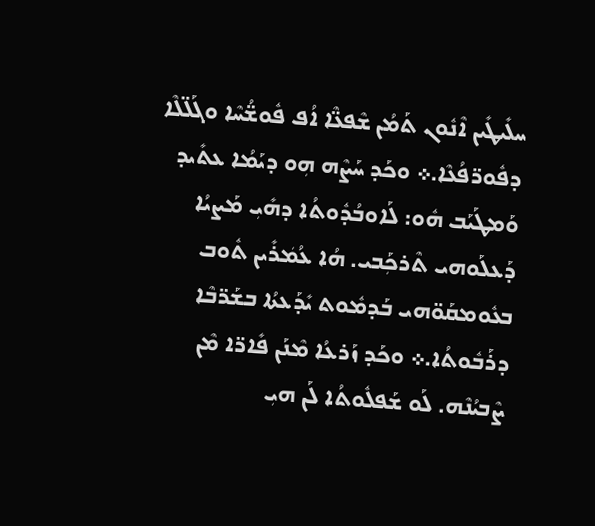ܚܠܺܝܛܺܝܢ ܐܶܢܽܘܢ ܬܰܡܳܢ ܫܶܦܥ̈ܶܐ ܐܳܦ ܦܽܘܫ̈ܳܚܶܐ ܘܓܰܠ̈ܠܶܐ ܕܦܽܘܪ̈ܦܳܥܶܐ.܀ ܘܟܰܕ ܚܰܨܶܗ ܗܼܘ ܕܝܰܡܳܐ ܥܬܺܝܕ ܘܰܡܛܰܝܰܒ ܗܽܘ: ܠܰܐܘܒܳܕܽܘܬܳܐ ܕܗܺܝܼ ܡܰܨܝܳܐ ܕܰܥܠܰܘܗܝ ܬܶܪܟܼܰܒܝ. ܗܳܐ ܥܳܡܿܪܺܝܢ ܬܽܘܒ ܒܥܽܘܡܩܰܘ̈ܗܝ ܒܰܕܡܽܘܬ ܝܺܕܰܥܬܳܐ ܒܫܰܪ̈ܒܶܐ ܕܪܰܒܽܘܬܳܐ.܀ ܘܟܰܕ ܙܰܪܥܳܐ ܡܶܢܰܢ ܦܺܐܪ̈ܐ ܡܶܢ ܨܶܒܝܳܢܶܗ. ܠܰܘ ܫܰܦܠܽܘܬܳܐ ܠܰܢ ܗܝܼ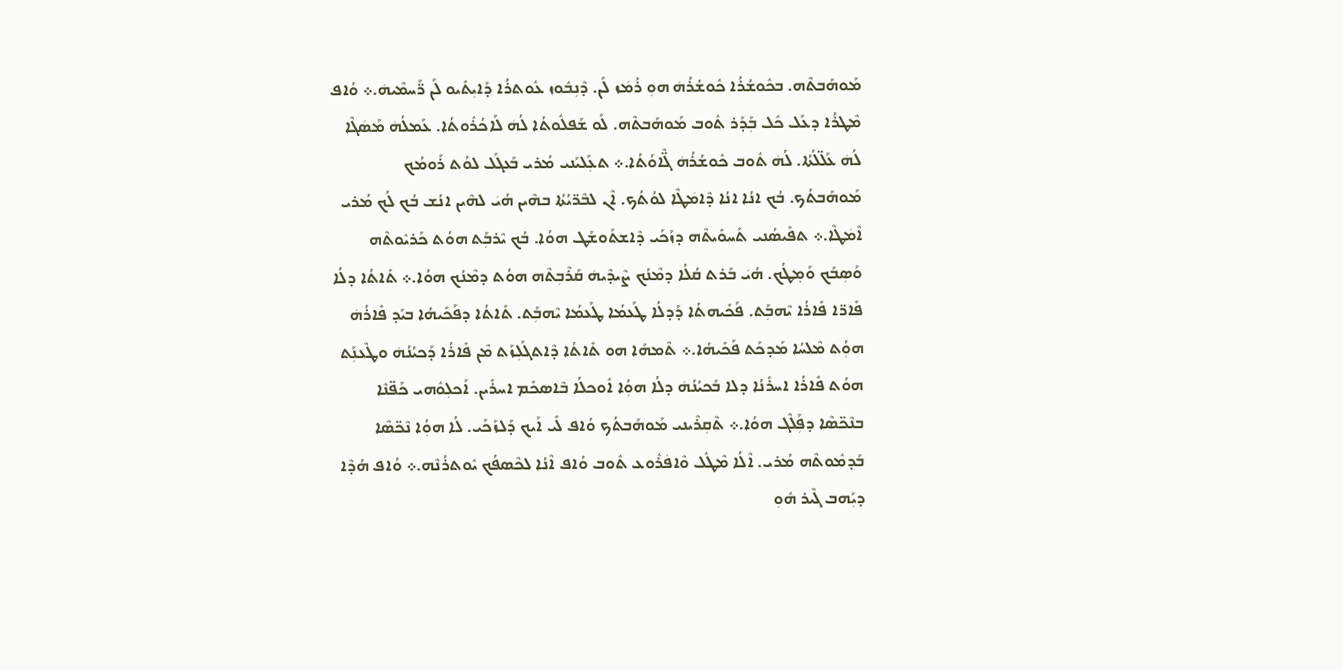ܡܰܘܗܰܒܬܶܗ. ܒܟܽܘܫܳܪܳܐ ܟܽܘܫܳܪܳܗܿ ܗܘܼ ܪܳܡܿܙ ܠܰܢ. ܕܶܢܼܒܽܘܙ ܥܽܘܬܪܳܐ ܕܰܐܝܼܬܺܝܘ ܠܰܢ ܪ̈ܰܚܡܶܝܗܿ.܀ ܘܳܐܦ ܡܶܛܪܳܐ ܕܥܰܠ ܟܽܠ ܒܼܰܕܰܪ ܬܽܘܒ ܡܰܘܗܰܒܬܶܗ. ܠܰܘ ܫܰܦܠܽܘܬܳܐ ܠܳܗܿ ܠܰܐܟܳܪܽܘܬܳܐ. ܥܰܡܠܳܗܿ ܡܰܣܿܓܶܐ ܠܳܗܿ ܥܰܠ̈ܠܳܬܳܐ. ܠܳܗܿ ܬܽܘܒ ܟܽܘܫܳܪܳܗܿ ܓ̈ܶܐܘܳܬܳܐ.܀ ܬܥܼܰܠܝܰܢܝ ܡܳܪܝ ܒܰܥܓܰܠ ܠܘܳܬ ܪܰܘܡܳܟ ܡܰܘܗܰܒܬܳܟ. ܒܳܟ ܐܢܳܐ ܐܢܳܐ ܕܶܐܡܿܛܶܐ ܠܘܳܬܳܟ. ܐܶܢ ܠܒܶܪ̈ܝܳܬܳܐ ܒܗܶܝܢ ܗܳܝܿ ܠܗܶܝܢ ܐܢܳܫ ܒܳܟ ܠܳܟ ܡܳܪܝ ܐܶܡܿܛܶܐ.܀ ܬܦܺܝܣܳܢܝ ܬܰܚܘܺܝܬܶܗ ܕܙܰܟܰܝ ܕܶܐܫܬܰܘܫܰܛ ܗܘܳܐ. ܒܳܟ ܝܶܪܒܼܰܬ ܗܘܳܬ ܟܰܪܝܽܘܬܶܗ ܘܰܣܼܒܰܟ ܘܰܡ݂ܛܳܟ. ܗܳܝܿ ܒܰܪܬ ܩܳܠܳܐ ܕܡܶܢܳܟ ܨܶܝܕܶܝܗܿ ܩܰܪܶܒܼܬܶܗ ܗܘܳܬ ܕܡܶܢܳܟ ܗܘܳܐ.܀ ܬܺܐܬܳܐ ܕܠܳܐ ܦܺܐܪ̈ܐ ܦܺܐܪܳܐ ܝܶܗܒܼܰܬ. ܦܰܟܺܝܗܬܳܐ ܕܰܕܠܳܐ ܛܰܥܡܳܐ ܛܰܥܡܳܐ ܝܶܗܒܼܰܬ. ܬܺܐܬܳܐ ܕܦܰܟܺܝܗܳܐ ܒܝܰܕ ܦܺܐܪܳܗܿ ܗܘܼܳܬ ܡܶܠܚܳܐ ܡܰܕܟܰܬ ܦܰܟܺܝܗܳܐ.܀ ܬܶܡܗܰܐ ܗܘ ܬܺܐܬܳܐ ܕܶܐܬܓܰܠܼܙܰܬ ܡܶܢ ܦܺܐܪܳܐ ܕܰܟܝܳܢܳܗܿ ܘܛܶܥܢܼܰܬ ܗܘܳܬ ܦܺܐܪܳܐ ܐܚܪܺܢܳܐ ܕܠܐ ܒܰܟܝܳܢܳܗܿ ܕܠܳܐ ܗܘܼܳܐ ܐܽܘܟܠܳܐ ܒܶܐܣܟܺܡ ܐܚܪܺܝܢ. ܐܰܟܠܼܘܽܗܝ ܟܰܦ̈ܢܶܐ ܒܢܶܟ̈ܣܶܐ ܕܦܼܰܠܶܓ ܗܘܳܐ.܀ ܬܶܩܼܪܶܝܢܝ ܡܰܘܗܰܒܬܳܟ ܘܳܐܦ ܠܺܝ ܐܰܝܟ ܕܰܠܙܰܟܰܝ. ܠܳܐ ܗܘܼܳܐ ܢܶܟ̈ܣܶܐ ܒܰܕܡܽܘܬܶܗ ܡܳܪܝ. ܐܶܠܳܐ ܡܶܛܽܠ ܘܶܐܦܿܪܽܘܥ ܬܽܘܒ ܘܳܐܦ ܐܶܢܳܐ ܠܟܶܣܦܳܟ ܝܽܘܬܪܳܢܶܗ.܀ ܘܳܐܦ ܗܳܕܶܐ ܕܝܼܰܗܒ ܓܶܝܪ ܗܽܘܼ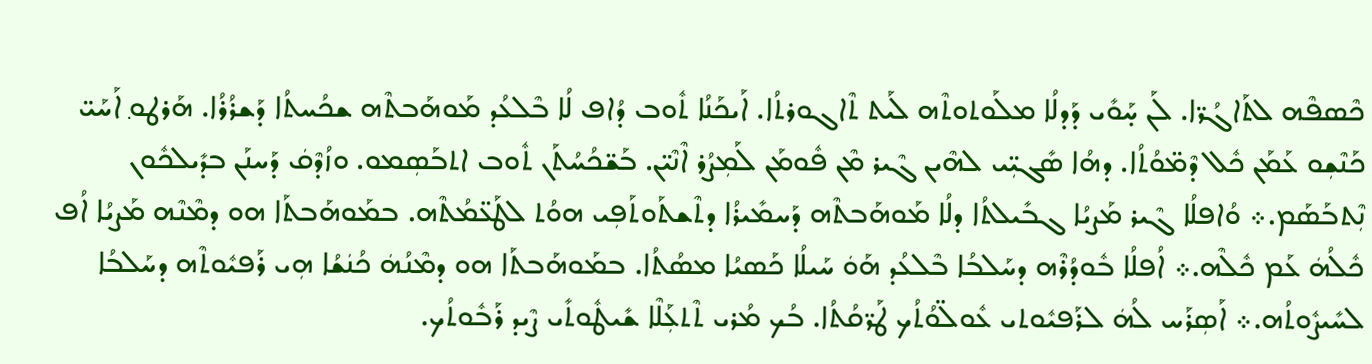ܟܶܣܦܶܗ ܠܬܰܐܓܳܪ̈ܐ. ܠܰܢ ܚ̣ܰܘܺܝ ܕܰܕܠܳܐ ܡܠܰܘܬܘܬܶܗ ܠܰܝܬ ܬܶܐܓܘܪܬܳܐ. ܐܰܝܟܰܢܳܐ ܬܽܘܒ ܕܳܐܦ ܠܳܐ ܒܶܠܥܳܕ ܡܰܘܗܰܒܬܶܗ ܫܟܳܚܬܳܐ ܕܰܫܪܳܪܳܐ. ܗܰܪܛܘ݂ ܐܰܚܰܝ̈ ܟܰܢܶܫܼܘ ܥܰܡܰܢ ܟܽܠ ܕܶܡ̈ܘܳܬܳܐ. ܕܗܳܐ ܣܺܓܝܼ̈ܝ ܠܗܶܝܢ ܓܶܝܪ ܡܶܢ ܦܽܘܡܰܢ ܠܰܡܼܨܳܪ ܐܶܢܶܝ̈ܢ. ܒܰܫ̈ܟܳܚܳܬܰܢ ܬܽܘܒ ܐܬܒܰܣܼܡܘ. ܘܙܳܕܶܩܿ ܕܰܚܢܰܢ ܒܕܺܝܠܟܽܘܢ ܢܼܶܬܒܰܣܰܡ.܀ ܘܳܐܦܠܳܐ ܓܶܝܪ ܡܰܨܝܳܐ ܓܒܺܝܠܬܳܐ ܕܠܳܐ ܡܰܘܗܰܒܬܶܗ ܕܰܚܡܺܝܪܳܐ ܕܬܶܫܬܰܘܬܰܦܼܝ ܗܘܳܬ ܠܛܰܥ̈ܡܳܬܶܗ. ܒܡܰܘܗܰܒܬܰܐ ܗܘ ܕܡܶܢܶܗ ܡܰܨܝܳܐ ܐܳܦ ܟܽܠܳܗܿ ܥܰܡ ܟܽܠܶܗ.܀ ܐܳܦܠܳܐ ܒܽܘܕܳܪܶܗ ܕܚܰܠܒܳܐ ܒܶܠܥܳܕ ܗܰܘܿ ܚܰܝܠܳܐ ܟܰܣܝܳܐ ܡܣܳܬܳܐ. ܒܡܰܘܗܰܒܬܰܐ ܗܘ ܕܡܶܢܳܗܿ ܟܳܢܿܫܳܐ ܗܼܝ ܪܰܦܝܽܘܬܶܗ ܕܚܰܠܒܳܐ ܠܚܺܝܨܽܘܬܳܗ.܀ ܐܰܣܼܪܰܚ ܠܳܗܿ ܠܪܰܦܝܽܘܬܝ ܥܽܘܠ̈ܘܳܬܳܟ ܛܰܪ̈ܩܳܬܳܐ. ܒܳܟ ܡܳܪܝ ܬܶܬܥܼܰܠܶܐ ܫܺܝܛܽܘܬܺܝ ܨܶܝܕ ܪܰܒܽܘܬܳܟ.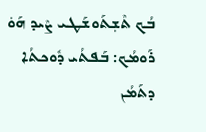ܒܳܟ ܬܶܫܼܬܰܘܫܰܛܝ ܨܶܝܕ ܗܰܘܿ ܪܰܘܡܳܟ: ܒܰܦܬܳܝ ܕܽܘܟܬܳܐ ܕܬܰܡܳܢ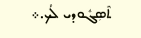ܬܶܣܼܓܽܘܕܝ ܠܳܟ.܀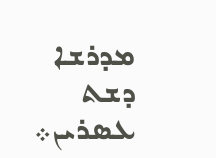ܡܕܪܫܐ ܕܫܬ ܥܣܪܝܢ܀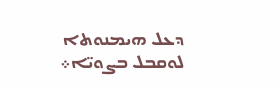ܕܥܠ ܗܝܡܢܘܬܐ ܠܘܩܒܠ ܒܨܘܝ̈ܐ܀